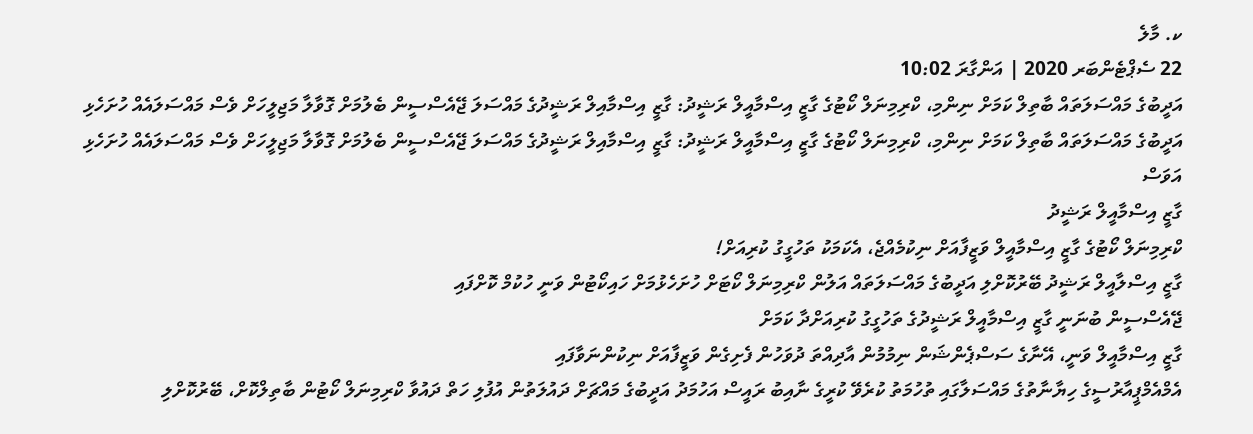ކ. މާލެ
22 ސެޕްޓެންބަރ 2020 | އަންގާރަ 10:02
އަދީބުގެ މައްސަލަތައް ބާތިލް ކަމަށް ނިންމި، ކްރިމިނަލް ކޯޓުގެ ގާޒީ އިސްމާއީލް ރަޝީދު: ގާޒީ އިސްމާއިލް ރަޝީދުގެ މައްސަލަ ޖޭއެސްސީން ބެލުމަށް ގޮވާލާ މަޖިލީހަށް ވެސް މައްސަލައެއް ހުށަހެޅި
އަދީބުގެ މައްސަލަތައް ބާތިލް ކަމަށް ނިންމި، ކްރިމިނަލް ކޯޓުގެ ގާޒީ އިސްމާއީލް ރަޝީދު: ގާޒީ އިސްމާއިލް ރަޝީދުގެ މައްސަލަ ޖޭއެސްސީން ބެލުމަށް ގޮވާލާ މަޖިލީހަށް ވެސް މައްސަލައެއް ހުށަހެޅި
އަވަސް
ގާޒީ އިސްމާއީލް ރަޝީދު
ކްރިމިނަލް ކޯޓުގެ ގާޒީ އިސްމާއީލް ވަޒީފާއަށް ނިކުމެއްޖެ، އެކަމަކު ތަހުގީގު ކުރިއަށް!
ގާޒީ އިސްލާއީލް ރަޝީދު ބޭރުކޮށްލި އަދީބުގެ މައްސަލަތައް އަލުން ކްރިމިނަލް ކޯޓަށް ހުށަހެޅުމަށް ހައިކޯޓުން ވަނީ ހުކުމް ކޮށްފައި
ޖޭއެސްސީން ބުނަނީ ގާޒީ އިސްމާއީލް ރަޝީދުގެ ތަހުގީގު ކުރިއަށްދާ ކަމަށް
ގާޒީ އިސްމާއީލް ވަނީ، އޭނާގެ ސަސްޕެންޝަން ނިމުމުން އާދިއްތަ ދުވަހުން ފެށިގެން ވަޒީފާއަށް ނިކުންނަވާފައި
އެމްއެމްޕީއާރުސީގެ ހިޔާނާތުގެ މައްސަލާގައި ތުހުމަތު ކުރެވޭ ކުރީގެ ނާއިބު ރައީސް އަހުމަދު އަދީބުގެ މައްޗަށް ދައުލަތުން އުފުލި ހަތް ދައުވާ ކްރިމިނަލް ކޯޓުން ބާތިލްކޮށް، ބޭރުކޮށްލި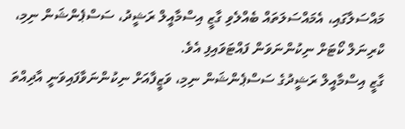މައްސަލާގައި، އެމައްސަލަތައް ބެއްލެވި ގާޒީ އިސްމާއީލް ރަޝީދު، ސަސްޕެންޝަން ނިމި، ކްރިނަލް ކޯޓަށް ނިކުންނަވަން ފައްޓަވައިފި އެވެ.
ގާޒީ އިސްމާއީލް ރަޝީދުގެ ސަސްޕެންޝަން ނިމި، ވަޒީފާއަށް ނިކުންނަވާފައިވަނީ އާދިއްތަ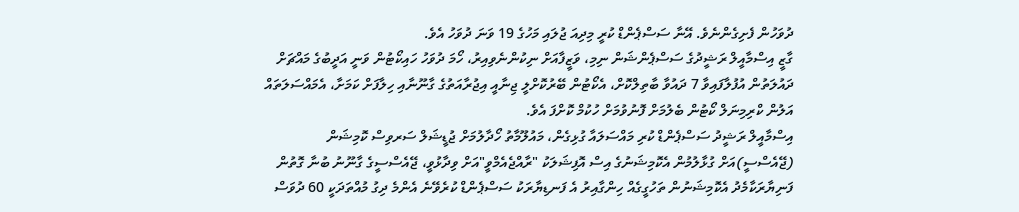ދުވަހުން ފެށިގެންނެވެ. އޭނާ ސަސްޕެންޑް ކުރީ މިދިއަ ޖުލައި މަހުގެ 19 ވަނަ ދުވަހު އެވެ.
ގާޒީ އިސްމާއީލް ރަޝީދުގެ ސަސްޕެންޝަން ނިމި، ވަޒީފާއަށް ނިކުންނެވިއިރު، ހޯމަ ދުވަހު ހައިކޯޓުން ވަނީ އަދީބުގެ މައްޗަށް ދައުލަތުން އުފުލާފައިވާ 7 ދައުވާ ބާތިލްކޮށް، އެކޯޓުން ބޭރުކޮށްލީ ޖިނާއީ އިޖުރާއަތުގެ ގާނޫނާއި ހިލާފަށް ކަމަށާ، އެމައްސަލަތައް އަލުން ކްރިމިނަލް ކޯޓުން ބެލުމަށް ފޮނުވުމަށް ހުކުމް ކޮށްފަ އެވެ.
އިސްމާއީލް ރަޝީދު ސަސްޕެންޑް ކުރި މައްސަލައާ ގުޅިގެން، މައުލޫމާތު ހޯދާލުމަށް ޖުޑީޝަލް ސަރވިސް ކޮމިޝަން (ޖޭއެސްސީ)އަށް ގުޅާލުމުން އެކޮމިޝަނުގެ އިސް އޮފިޝަލަކު "ރާއްޖެއެމްވީ"އަށް ވިދާޅުވީ، ޖޭއެސްސީގެ ގާނޫނު ބުނާ ގޮތުން ފަނިޔާރަކާމެދު އެކޮމިޝަނުން ތަހުގީގެއް ހިންގާއިރު އެ ފަނޑިޔާރަކު ސަސްޕެންޑް ކުރެވޭނެ އެންމެ ދިގު މުއްތަދަކީ 60 ދުވަސް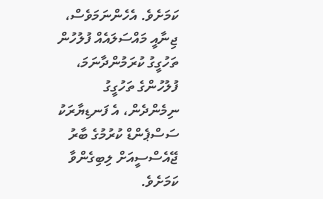ކަމަށެވެ. އެހެންނަމަވެސް، ޖިނާއީ މައްސަލައެއް ފުލުހުން ތަހުގީގު ކުރަމުންދާނަމަ، ފުލުހުންގެ ތަހުގީގު ނިމެންދެން، އެ ފަނޑިޔާރަކު ސަސްޕެންޑް ކުރުމުގެ ބާރު ޖޭއެސްސީއަށް ލިބިގެންވާ ކަމަށެވެ.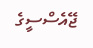ޖޭއެސްސީގެ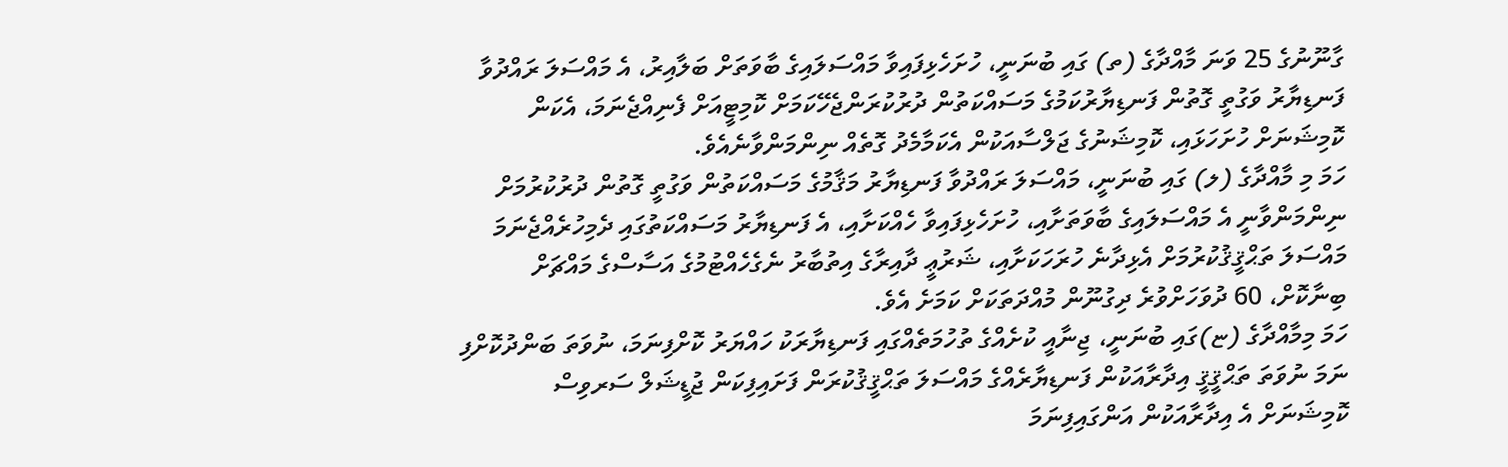ގާނޫނުގެ 25 ވަނަ މާއްދާގެ (ތ) ގައި ބުނަނީ، ހުށަހެޅިފައިވާ މައްސަލައިގެ ބާވަތަށް ބަލާއިރު، އެ މައްސަލަ ރައްދުވާ ފަނޑިޔާރު ވަގުތީ ގޮތުން ފަނޑިޔާރުކަމުގެ މަސައްކަތުން ދުރުކުރަންޖެހޭކަމަށް ކޮމިޓީއަށް ފެނިއްޖެނަމަ، އެކަން ކޮމިޝަނަށް ހުށަހަޅައި، ކޮމިޝަނުގެ ޖަލްސާއަކުން އެކަމާމެދު ގޮތެއް ނިންމަންވާނެއެވެ.
ހަމަ މި މާއްދާގެ (ލ) ގައި ބުނަނީ، މައްސަލަ ރައްދުވާ ފަނޑިޔާރު މަޤާމުގެ މަސައްކަތުން ވަގުތީ ގޮތުން ދުރުކުރުމަށް ނިންމަންވާނީ އެ މައްސަލައިގެ ބާވަތަށާއި، ހުށަހެޅިފައިވާ ހެއްކަށާއި، އެ ފަނޑިޔާރު މަސައްކަތުގައި ދެމިހުރެއްޖެނަމަ މައްސަލަ ތަޙްޤީޤުކުރުމަށް އެޅިދާނެ ހުރަހަކަށާއި، ޝަރުޢީ ދާއިރާގެ އިތުބާރު ނެގެހެއްޓުމުގެ އަސާސްގެ މައްޗަށް ބިނާކޮށް، 60 ދުވަހަށްވުރެ ދިގުނޫން މުއްދަތަކަށް ކަމަށެ އެވެ.
ހަމަ މިމާއްދާގެ (ޏ)ގައި ބުނަނީ، ޖިނާއީ ކުށެއްގެ ތުހުމަތެއްގައި ފަނޑިޔާރަކު ހައްޔަރު ކޮށްފިނަމަ، ނުވަތަ ބަންދުކޮށްފި ނަމަ ނުވަތަ ތަޙްޤީޤީ އިދާރާއަކުން ފަނޑިޔާރެއްގެ މައްސަލަ ތަޙްޤީޤުކުރަން ފަށައިފިކަން ޖުޑީޝަލް ސަރވިސް ކޮމިޝަނަށް އެ އިދާރާއަކުން އަންގައިފިނަމަ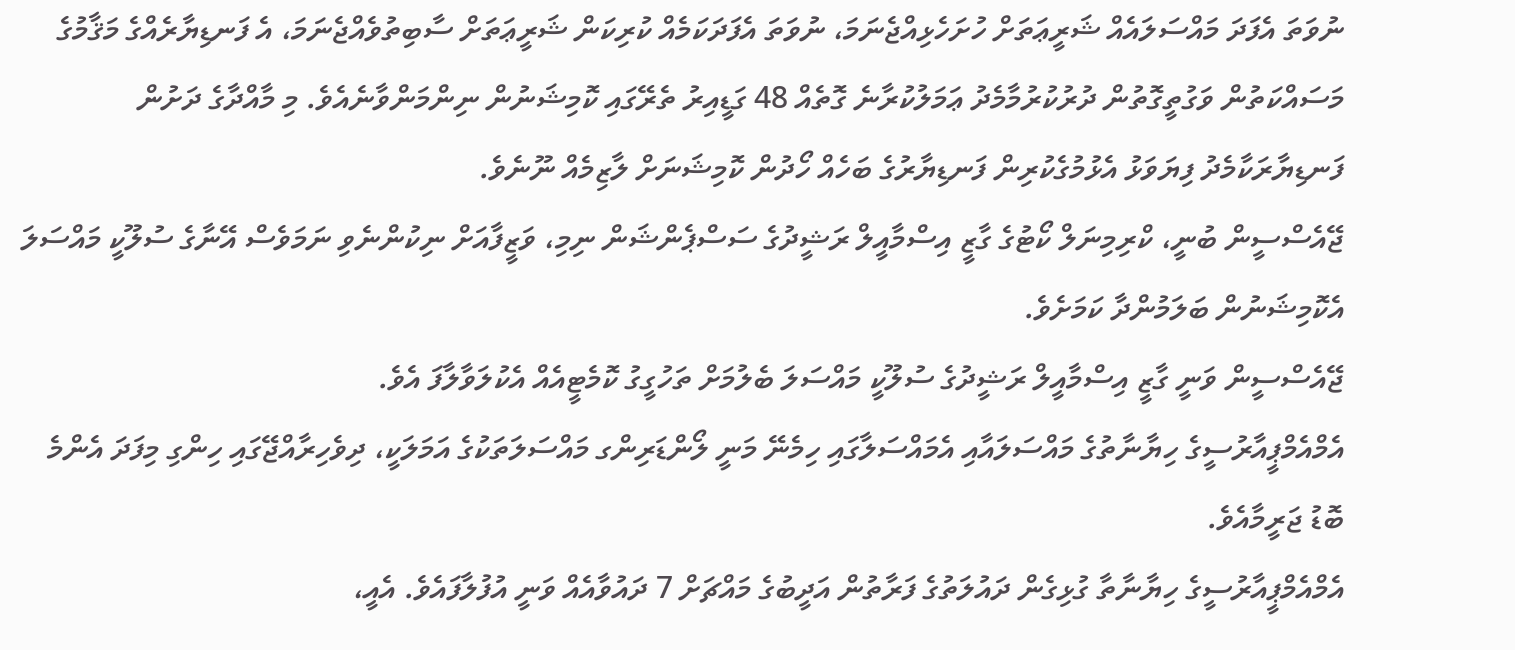ނުވަތަ އެފަދަ މައްސަލައެއް ޝަރީޢަތަށް ހުށަހެޅިއްޖެނަމަ، ނުވަތަ އެފަދަކަމެއް ކުރިކަން ޝަރީޢަތަށް ސާބިތުވެއްޖެނަމަ، އެ ފަނޑިޔާރެއްގެ މަޤާމުގެ މަސައްކަތުން ވަގުތީގޮތުން ދުރުކުރުމާމެދު ޢަމަލުކުރާނެ ގޮތެއް 48 ގަޑީއިރު ތެރޭގައި ކޮމިޝަނުން ނިންމަންވާނެއެވެ. މި މާއްދާގެ ދަށުން ފަނޑިޔާރަކާމެދު ފިޔަވަޅު އެޅުމުގެކުރިން ފަނޑިޔާރުގެ ބަހެއް ހޯދުން ކޮމިޝަނަށް ލާޒިމެއް ނޫނެވެ.
ޖޭއެސްސީން ބުނީ، ކްރިމިނަލް ކޯޓުގެ ގާޒީ އިސްމާއީލް ރަޝީދުގެ ސަސްޕެންޝަން ނިމި، ވަޒީފާއަށް ނިކުންނެވި ނަމަވެސް އޭނާގެ ސުލޫކީ މައްސަލަ އެކޮމިޝަނުން ބަލަމުންދާ ކަމަށެވެ.
ޖޭއެސްސީން ވަނީ ގާޒީ އިސްމާއީލް ރަޝީދުގެ ސުލޫކީ މައްސަލަ ބެލުމަށް ތަހުގީގު ކޮމެޓީއެއް އެކުލަވާލާފަ އެވެ.
އެމްއެމްޕީއާރުސީގެ ހިޔާނާތުގެ މައްސަލައާއި އެމައްސަލާގައި ހިމެނޭ މަނީ ލޯންޑަރިންގ މައްސަލަތަކުގެ އަމަލަކީ، ދިވެހިރާއްޖޭގައި ހިންގި މިފަދަ އެންމެ ބޮޑު ޖަރީމާއެވެ.
އެމްއެމްޕީއާރުސީގެ ހިޔާނާތާ ގުޅިގެން ދައުލަތުގެ ފަރާތުން އަދީބުގެ މައްޗަށް 7 ދައުވާއެއް ވަނީ އުފުލާފައެވެ. އެއީ،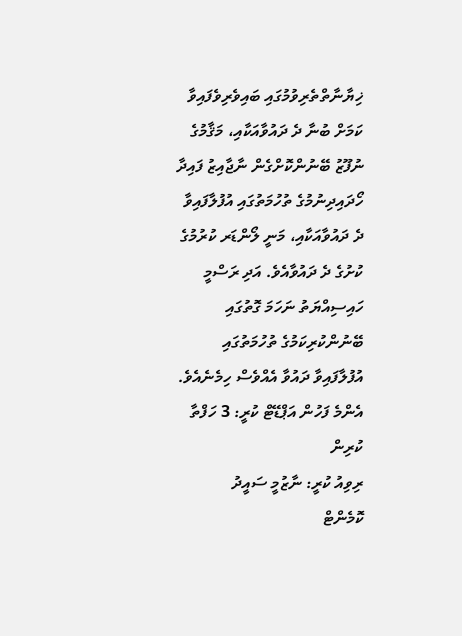ޚިޔާނާތްތެރިވުމުގައި ބައިވެރިވެފައިވާ ކަމަށް ބުނާ ދެ ދައުވާއަކާއި، މަޤާމުގެ ނުފޫޒު ބޭނުންކޮށްގެން ނާޖާއިޒު ފައިދާ ހޯދައިދިނުމުގެ ތުހުމަތުގައި އުފުލާފައިވާ ދެ ދައުވާއަކާއި، މަނީ ލޯންޑަރ ކުރުމުގެ ކުށުގެ ދެ ދައުވާއެވެ. އަދި ރަސްމީ ހައިސިއްޔަތު ނަހަމަ ގޮތުގައި ބޭނުންކުރިކަމުގެ ތުހުމަތުގައި އުފުލާފައިވާ ދައުވާ އެއްވެސް ހިމެނެއެވެ.
އެންމެ ފަހުން އަޕްޑޭޓް ކުރީ: 3 ހަފްތާ ކުރިން
ރިވިއު ކުރީ: ނާޒުމީ ސައީދު
ކޮމެންޓް